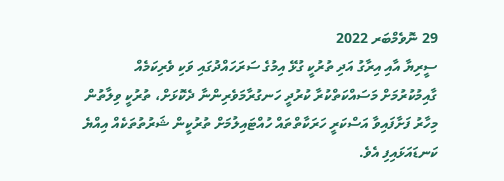29 ނޮވެމްބަރ 2022
ސީރިޔާ އާއި އިރާގު އަދި ތުރުކީ ގުޅޭ އިމުގެ ސަރަހައްދުގައި ވަކި ވެރިކަމެއް ގާއިމުކުރުމަށް މަސައްކަތްކުރާ ކުރުދީ ހަނގުރާމަވެރިންނާ ދެކޮޅަށް، ތުރުކީ ވިލާތުން މިހާރު ފަށާފައިވާ އަސްކަރީ ހަރަކާތްތައް ހުއްޓައިލުމަށް ތުރުކީން ޝަރުތުތަކެއް އިއްޔެ ކަނޑައަޅައިފި އެވެ.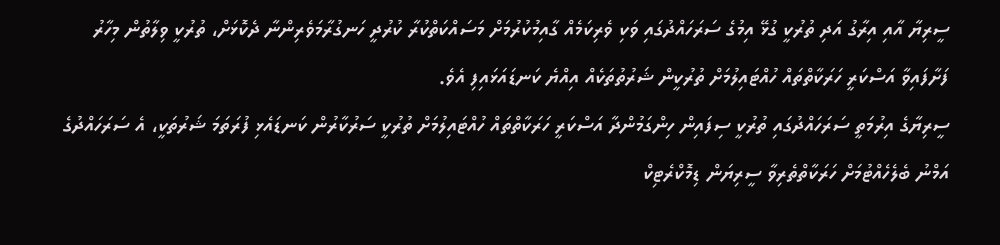ސީރިޔާ އާއި އިރާގު އަދި ތުރުކީ ގުޅޭ އިމުގެ ސަރަހައްދުގައި ވަކި ވެރިކަމެއް ގާއިމުކުރުމަށް މަސައްކަތްކުރާ ކުރުދީ ހަނގުރާމަވެރިންނާ ދެކޮޅަށް، ތުރުކީ ވިލާތުން މިހާރު ފަށާފައިވާ އަސްކަރީ ހަރަކާތްތައް ހުއްޓައިލުމަށް ތުރުކީން ޝަރުތުތަކެއް އިއްޔެ ކަނޑައަޅައިފި އެވެ.
ސީރިޔާގެ އިރުމަތީ ސަރަހައްދުގައި ތުރުކީ ސިފައިން ހިންގަމުންދާ އަސްކަރީ ހަރަކާތްތައް ހުއްޓައިލުމަށް ތުރުކީ ސަރުކާރުން ކަނޑައެޅި ފުރަތަމަ ޝަރުތަކީ، އެ ސަރަހައްދުގެ އަމްނު ބެލެހެއްޓުމަށް ހަރަކާތްތެރިވާ ސީރިޔަން ޑިމޮކްރެޓިކް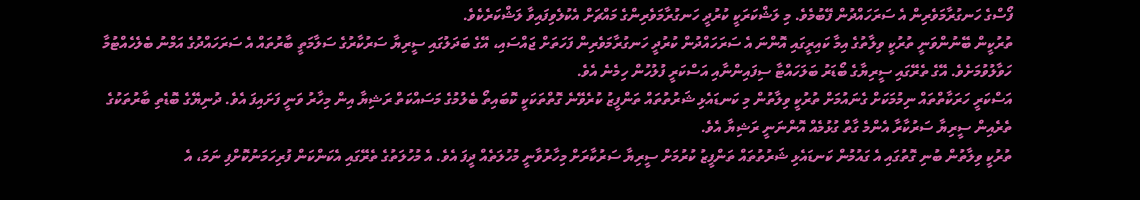ފޯސްގެ ހަނގުރާމަވެރިން އެ ސަރަހައްދުން ފޭބުމެވެ. މި ލަޝްކަރަކީ ކުރުދީ ހަނގުރާމަވެރިންގެ މައްޗަށް އެކުލެވިފައިވާ ލަޝްކަރެކެވެ.
ތުރުކީން ބޭނުންވަނީ ތުރުކީ ވިލާތުގެ އިމާ ކައިރީގައި އޮންނަ އެ ސަރަހައްދުން ކުރުދީ ހަނގުރާމަވެރިން ފަހަތަށް ޖައްސައި، އޭގެ ބަދަލުގައި ސީރިޔާ ސަރުކާރުގެ ސަލާމަތީ ބާރުތައް އެ ސަރަހައްދުގެ އަމްނު ބެލެހެއްޓުމާ ހަވާލުވުމަށެވެ. އޭގެ ތެރޭގައި ސީރިޔާގެ ބޯޑަރު ބަލަހައްޓާ ސިފައިންނާއި އަސްކަރީ ފުލުހުން ހިމެނެ އެވެ.
އަސްކަރީ ހަރަކާތްތައް ނިމުމަކަށް ގެނައުމަށް ތުރުކީ ވިލާތުން މި ކަނޑައެޅި ޝަރުތުތައް ތަންފީޒު ކުރެވޭނެ ގޮތްތަކަކީ ކޮބައިތޯ ބެލުމުގެ މަސައްކަތް ރަޝިޔާ އިން މިހާރު ވަނީ ފަށައިފަ އެވެ. ދުނިޔޭގެ ބޮޑެތި ބާރުތަކުގެ ތެރެއިން ސީރިޔާ ސަރުކާރާ އެންމެ ގާތް ގުޅުމެއް އޮންނަނީ ރަޝިޔާ އެވެ.
ތުރުކީ ވިލާތުން ބުނި ގޮތުގައި އެ ގައުމުން ކަނޑައެޅި ޝަރުތުތައް ތަންފީޒު ކުރުމަށް ސީރިޔާ ސަރުކާރަށް މިހާރުވާނީ މުހުލަތެއް ދީފަ އެވެ. އެ މުހުލަތުގެ ތެރޭގައި އެކަންކަން ފުރިހަމަނުކޮށްފި ނަމަ، އެ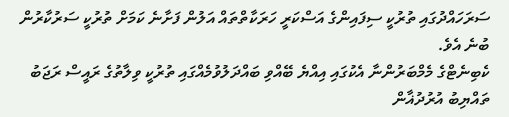ސަރަހައްދުގައި ތުރުކީ ސިފައިންގެ އަސްކަރީ ހަރަކާތްތައް އަލުން ފަށާނެ ކަމަށް ތުރުކީ ސަރުކާރުން ބުނެ އެވެ.
ކެބިނެޓްގެ މެމްބަރުންނާ އެކުގައި އިއްޔެ ބޭއްވި ބައްދަލުވުމެއްގައި ތުރުކީ ވިލާތުގެ ރައީސް ރަޖަބު ތައްޔިބު އުރުދުޣާން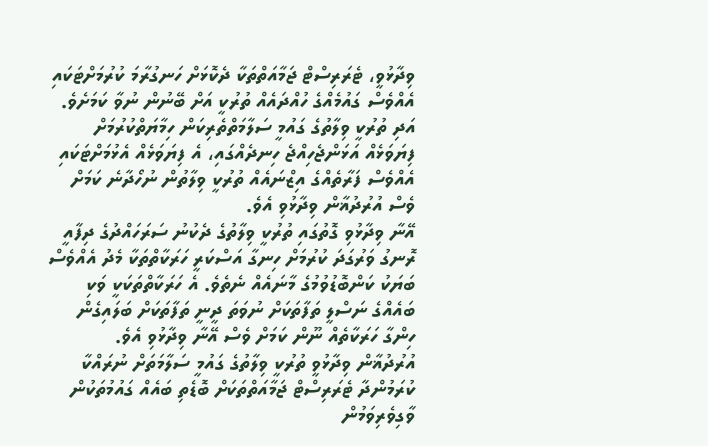ވިދާޅުވީ، ޓެރަރިސްޓް ޖަމާއަތްތަކާ ދެކޮޅަށް ހަނގުރާމަ ކުރުމަށްޓަކައި އެއްވެސް ގައުމެއްގެ ހުއްދައެއް ތުރުކީ އަށް ބޭނުން ނުވާ ކަމަށެވެ. އަދި ތުރުކީ ވިލާތުގެ ގައުމީ ސަލާމަތްތެރިކަން ހިމާޔަތްކުރުމަށް ފިޔަވަޅެއް އަޅަންޖެހިއްޖެ ހިނދެއްގައި، އެ ފިޔަވަޅެއް އެޅުމަށްޓަކައި އެއްވެސް ފަރާތެއްގެ އިޒްނައެއް ތުރުކީ ވިލާތުން ނުހޯދާނެ ކަމަށް ވެސް އުރުދުޣާން ވިދާޅުވި އެވެ.
އޭނާ ވިދާޅުވި ގޮތުގައި ތުރުކީ ވިލާތުގެ ދެކުނު ސަރަހައްދުގެ ދިފާއީ ރޮނގު ވަރުގަދަ ކުރުމަށް ހިނގާ އަސްކަރީ ހަރަކާތްތަކާ މެދު އެއްވެސް ބަޔަކު ކަންބޮޑުވުމުގެ މާނައެއް ނެތެވެ. އެ ހަރަކާތްތަކަކީ ވަކި ބައެއްގެ ނަސްލީ ތަފާތަކަށް ނުވަތަ ދީނީ ތަފާތަކަށް ބަލައިގެން ހިންގާ ހަރަކާތެއް ނޫން ކަމަށް ވެސް އޭނާ ވިދާޅުވި އެވެ.
އުރުދުޣާން ވިދާޅުވީ ތުރުކީ ވިލާތުގެ ގައުމީ ސަލާމަތަށް ނުރައްކާ ކުރަމުންދާ ޓެރަރިސްޓް ޖަމާއަތްތަކަށް ބޮޑެތި ބައެއް ގައުމުތަކުން ވާގިވެރިވަމުން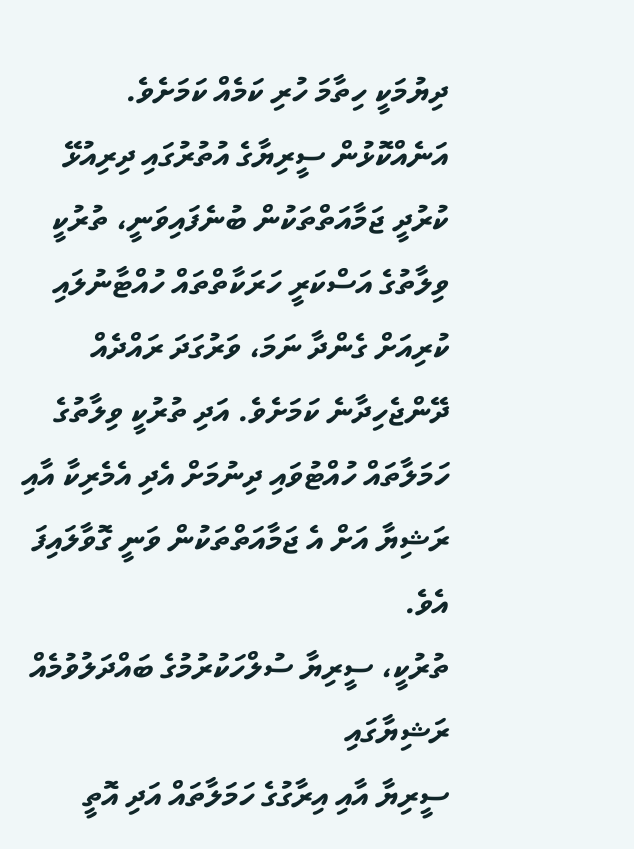ދިޔުމަކީ ހިތާމަ ހުރި ކަމެއް ކަމަށެވެ.
އަނެއްކޮޅުން ސީރިޔާގެ އުތުރުގައި ދިރިއުޅޭ ކުރުދީ ޖަމާއަތްތަކުން ބުނެފައިވަނީ، ތުރުކީ ވިލާތުގެ އަސްކަރީ ހަރަކާތްތައް ހުއްޓާނުލައި ކުރިއަށް ގެންދާ ނަމަ، ވަރުގަދަ ރައްދެއް ދޭންޖެހިދާނެ ކަމަށެވެ. އަދި ތުރުކީ ވިލާތުގެ ހަމަލާތައް ހުއްޓުވައި ދިނުމަށް އެދި އެމެރިކާ އާއި ރަޝިޔާ އަށް އެ ޖަމާއަތްތަކުން ވަނީ ގޮވާލައިފަ އެވެ.
ތުރުކީ، ސީރިޔާ ސުލްހަކުރުމުގެ ބައްދަލުވުމެއް ރަޝިޔާގައި
ސީރިޔާ އާއި އިރާގުގެ ހަމަލާތައް އަދި އޮތީ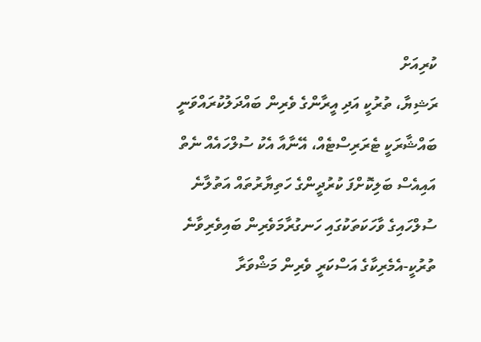ކުރިއަށް
ރަޝިޔާ، ތުރުކީ އަދި އީރާންގެ ވެރިން ބައްދަލުކުރައްވަނީ
ބައްޝާރަކީ ޓެރަރިސްޓެއް، އޭނާއާ އެކު ސުލްހައެއް ނެތް
އައިއެސް ބަލިކޮށްފަ ކުރުދީންގެ ހަތިޔާރުތައް އަތުލާނެ
ސުލްހައިގެ ވާހަކަތަކުގައި ހަނގުރާމަވެރިން ބައިވެރިވާނެ
ތުރުކީ-އެމެރިކާގެ އަސްކަރީ ވެރިން މަޝްވަރާ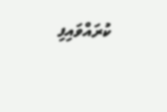ކުރައްވައިފި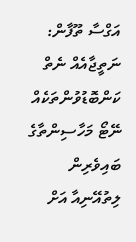އަގްސާ ތޫފާން: ނަތީޖާއެއް ނެތް ކަންބޮޑުވުންތަކެއް
ނޭޓޯ މަހާސިންތާގެ ބައިވެރިން ލިތުއޭނިއާ އަށް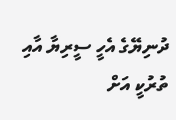ދުނިޔޭގެ އެހީ ސީރިޔާ އާއި ތުރުކީ އަށް